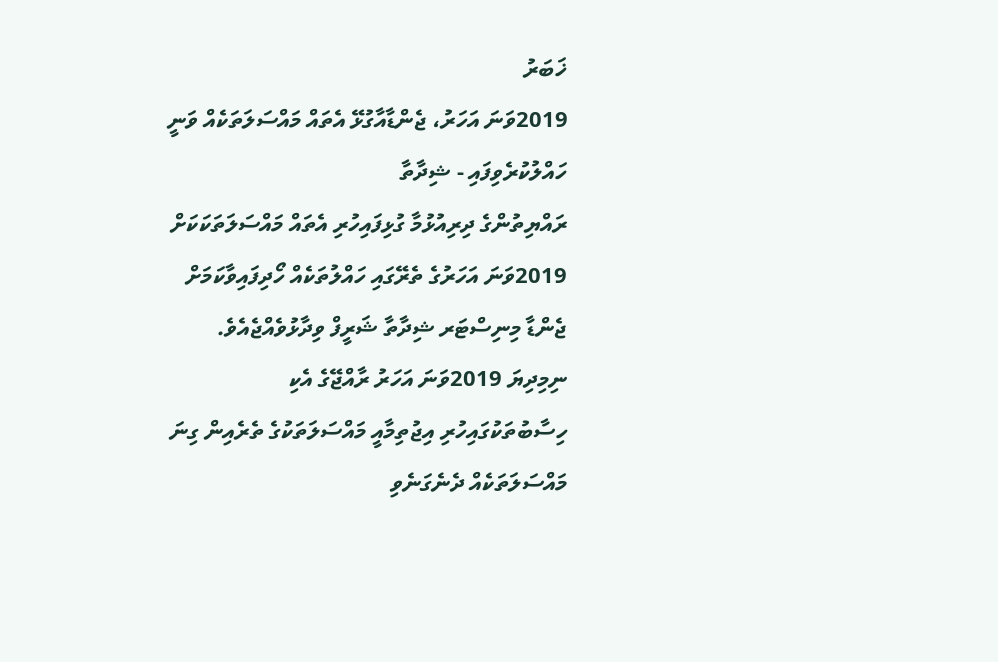ޚަބަރު
2019ވަނަ އަހަރު، ޖެންޑާއާގުޅޭ އެތައް މައްސަލަތަކެއް ވަނީ ހައްލުކުރެވިފައި - ޝިދާތާ
ރައްޔިތުންގެ ދިރިއުޅުމާ ގުޅިފައިހުރި އެތައް މައްސަލަތަކަކަށް 2019ވަނަ އަހަރުގެ ތެރޭގައި ހައްލުތަކެއް ހޯދިފައިވާކަމަށް ޖެންޑާ މިނިސްޓަރ ޝިދާތާ ޝަރީފް ވިދާޅުވެއްޖެއެވެ. ނިމިދިޔަ 2019ވަނަ އަހަރު ރާއްޖޭގެ އެކި ހިސާބުތަކުގައިހުރި އިޖުތިމާއީ މައްސަލަތަކުގެ ތެރެއިން ގިނަ މައްސަލަތަކެއް ދެނެގަނެވި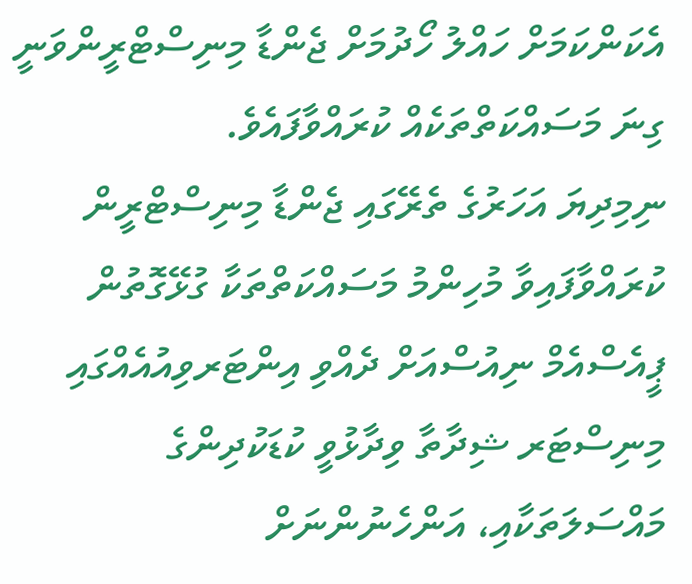އެކަންކަމަށް ހައްލު ހޯދުމަށް ޖެންޑާ މިނިސްޓްރީންވަނީ ގިނަ މަސައްކަތްތަކެއް ކުރައްވާފައެވެ.
ނިމިދިޔަ އަހަރުގެ ތެރޭގައި ޖެންޑާ މިނިސްޓްރީން ކުރައްވާފައިވާ މުހިންމު މަސައްކަތްތަކާ ގުޅޭގޮތުން ޕީއެސްއެމް ނިއުސްއަށް ދެއްވި އިންޓަރވިއުއެއްގައި މިނިސްޓަރ ޝިދާތާ ވިދާޅުވީ ކުޑަކުދިންގެ މައްސަލަތަކާއި، އަންހެނުންނަށް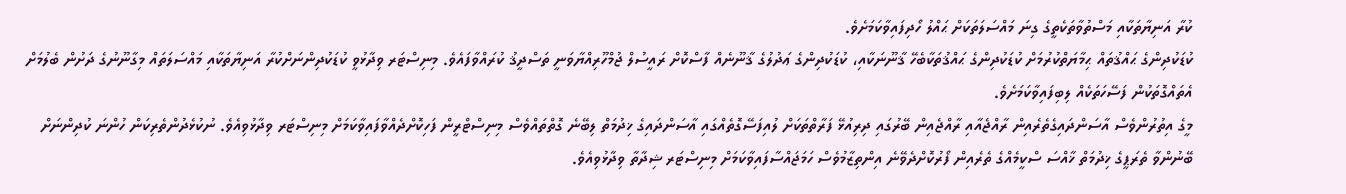ކުރާ އަނިޔާތަކާއި މަސްތުވާތަކެތީގެ ގިނަ މައްސަލަތަކަށް ޙައްލު ހޯދިފައިވާކަމަށެވެ.
ކުޑަކުދިންގެ ޙައްޤުތައް ޙިމާޔަތްކުރުމަށް ކުޑަކުދިންގެ ޙައްޤުތަކާބެހޭ ޤާނޫނަކާއި، ކުޑަކުދިންގެ ޢަދުލުގެ ޤާނޫނެއް ފާސްކޮށް ރައީސުލް ޖުމްހޫރިއްޔާވަނީ ތަސްދީޤު ކުރައްވާފައެވެ. މިނިސްޓަރ ވިދާޅުވީ ކުޑަކުދިންނަށްކުރާ އަނިޔާތަކާއި މައްސަލަތައް މިގާނޫނުގެ ދަށުން ބެލުމަށް އެތައްގޮތަކުން ފަސޭހަތަކެއް ލިބިފައިވާކަމަށެވެ.
މީގެ އިތުރުންވެސް އާސަންދައިގެތެރެއިން ރާއްޖެއާއި ރާއްޖެއިން ބޭރުގައި ދިރިއުޅޭ ފަރާތްތަކަށް ލުއިފަސޭގޮތެއްގައި އާސަންދައިގެ ޚިދުމަތް ލިބޭނެ ގޮތްތައްވެސް މިނިސްޓްރީން ފަހިކޮށްދެއްވާފައިވާކަމަށް މިނިސްޓަރ ވިދާޅުވިއެވެ. ނުކުޅެދުންތެރިކަން ހުންނަ ކުދިންނަށް ބޭނުންވާ ތެރަޕީގެ ޚިދުމަތް ޚާއްސަ ސްކީމެއްގެ ތެރެއިން ފޯރުކޮށްދެވޭނެ އިންތިޒާމުވެސް ހަމަޖައްސާފައިވާކަމަށް މިނިސްޓަރ ޝިދާތާ ވިދާޅުވިއެވެ.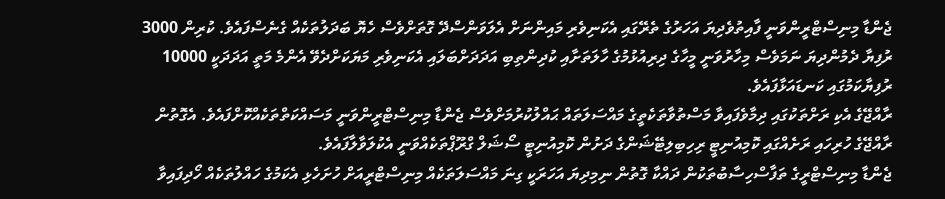ޖެންޑާ މިނިސްޓްރީންވަނީ ފާއިތުވެދިޔަ އަހަރުގެ ތެރޭގައި އެކަނިވެރި މައިންނަށް އެލަވަންސްދޭ ގޮތަށްވެސް ހެޔޮ ބަދަލުތަކެއް ގެނެސްފައެވެ. ކުރިން 3000 ރުފިޔާ ދެމުންދިޔަ ނަމަވެސް މިހާރުވަނީ މީހާގެ ދިރިއުޅުމުގެ ހާލަތަށާއި ކުދިންތިބި އަދަދަށްބަލައި އެކަނިވެރި މަޔަކަށްދެވޭ އެންމެ މަތީ އަދަދަކީ 10000 ރުފިޔާކަމުގައި ކަނޑައަޅާފައެވެ.
ރާއްޖޭގެ އެކި ރަށްތަކުގައި ދިމާވެފައިވާ މަސްތުވާތަކެތީގެ މައްސަލަތައް ޙައްލުކުރުމަށްވެސް ޖެންޑާ މިނިސްޓްރީންވަނީ މަސައްކަތްތަކެއްކޮށްފައެވެ. އެގޮތުން ރާއްޖޭގެ ހުރިހައި ރަށެއްގައި ކޮމިއުނިޓީ ރިހިބިލިޓޭޝަންގެ ދަށުން ކޮމިއުނިޓީ ސޯޝަލް ގްރޫޕްތަކެއްވަނީ އެކުލަވާލާފައެވެ.
ޖެންޑާ މިނިސްޓްރީގެ ތަފާސްހިސާބުތަކުން ދައްކާ ގޮތުން ނިމިދިޔަ އަހަރަކީ ގިނަ މައްސަލަތަކެއް މިނިސްޓްރީއަށް ހުށަހެޅި އެކަމުގެ ހައްލުތަކެއް ހޯދިފައިވާ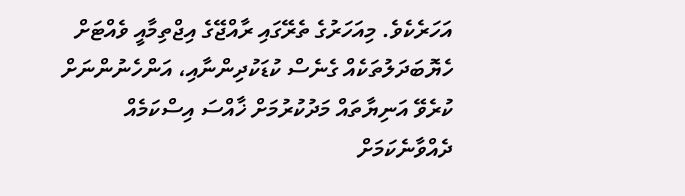އަހަރެކެވެ. މިއަހަރުގެ ތެރޭގައި ރާއްޖޭގެ އިޖްތިމާއީ ވެއްޓަށް ހެޔޮބަދަލުތަކެއް ގެނެސް ކުޑަކުދިންނާއި، އަންހެނުންނަށް ކުރެވޭ އަނިޔާތައް މަދުކުރުމަށް ޚާއްސަ އިސްކަމެއް ދެއްވާނެކަމަށް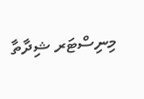މިނިސްޓަރ ޝިދާތާ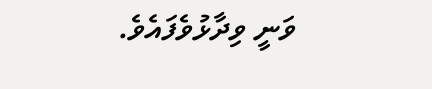ވަނީ ވިދާޅުވެފައެވެ.